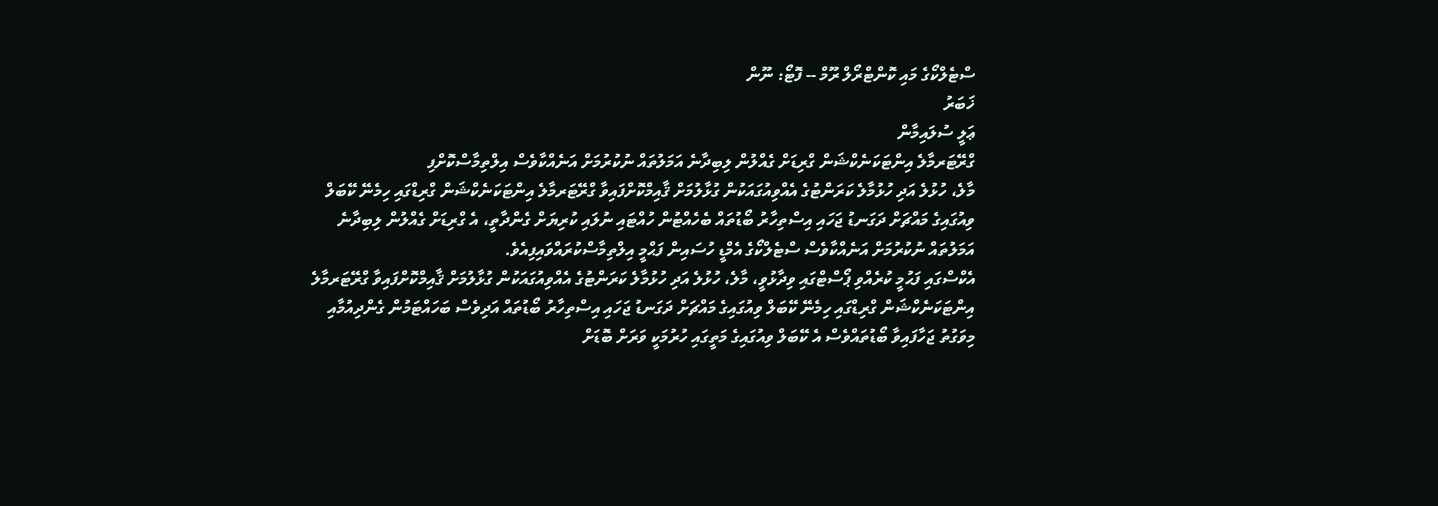ސްޓެލްކޯގެ މައި ކޮންޓްރޯލް ރޫމް -- ފޮޓޯ: ނޫން
ޚަބަރު
ޢަލީ ސުލައިމާން
ގްރޭޓަރމާލެ އިންޓަކަނެކްޝަން ގްރިޑަށް ގެއްލުން ލިބިދާނެ އަމަލުތައް ނުކުރުމަށް އަނެއްކާވެސް އިލްތިމާސްކޮށްފި
މާލެ، ހުޅުލެ އަދި ހުޅުމާލެ ކަރަންޓުގެ އެއްވިއުގައަކުން ގުޅާލުމަށް ޤާއިމްކޮށްފައިވާ ގްރޭޓަރމާލެ އިންޓަކަނެކްޝަން ގްރިޑްގައި ހިމެނޭ ކޭބަލް ވިއުގައިގެ މައްޗަށް ދަގަނޑު ޖަހައި އިސްތިހާރު ބޯޑުތައް ބެހެއްޓުން ހުއްޓައި ނުލައި ކުރިޔަށް ގެންދާތީ، އެ ގްރިޑަށް ގެއްލުން ލިބިދާނެ އަމަލުތައް ނުކުރުމަށް އަނެއްކާވެސް ސްޓެލްކޯގެ އެމްޑީ ހުސައިން ފަޙްމީ އިލްތިމާސްކުރައްވައިފިއެވެ.
އެކްސްގައި ފަޙުމީ ކުރެއްވި ޕޯސްޓްގައި ވިދާޅުވީ، މާލެ، ހުޅުލެ އަދި ހުޅުމާލެ ކަރަންޓުގެ އެއްވިއުގައަކުން ގުޅާލުމަށް ޤާއިމްކޮށްފައިވާ ގްރޭޓަރމާލެ އިންޓަކަނެކްޝަން ގްރިޑްގައި ހިމެނޭ ކޭބަލް ވިއުގައިގެ މައްޗަށް ދަގަނޑު ޖަހައި އިސްތިހާރު ބޯޑުތައް އަދިވެސް ބަހައްޓަމުން ގެންދިއުމާއި މިވަގުތު ޖަހާފައިވާ ބޯޑުތައްވެސް އެ ކޭބަލް ވިއުގައިގެ މަތީގައި ހުރުމަކީ ވަރަށް ބޮޑަށް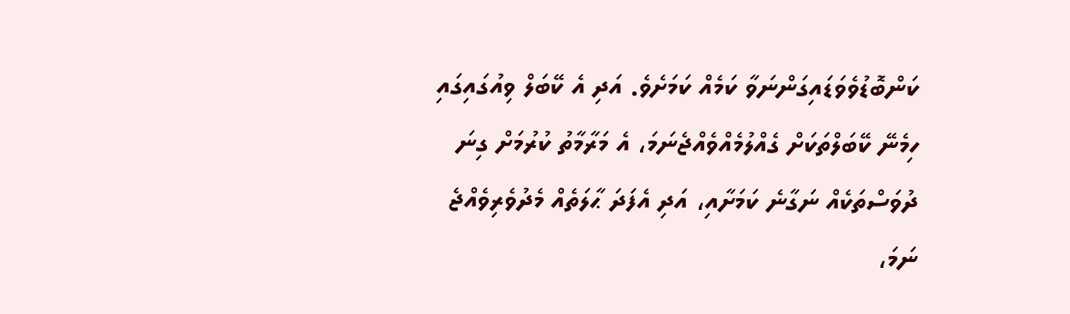ކަންބޮޑުވެވަޑައިގަންނަވާ ކަމެއް ކަމަށެވެ. އަދި އެ ކޭބަލް ވިއުގައިގައި ހިމެނޭ ކޭބަލްތަކަށް ގެއްލުމެއްވެއްޖެނަމަ، އެ މަރާމާތު ކުރުމަށް ގިނަ ދުވަސްތަކެއް ނަގާނެ ކަމަށާއި، އަދި އެފަދަ ޙާލަތެއް މެދުވެރިވެއްޖެ ނަމަ،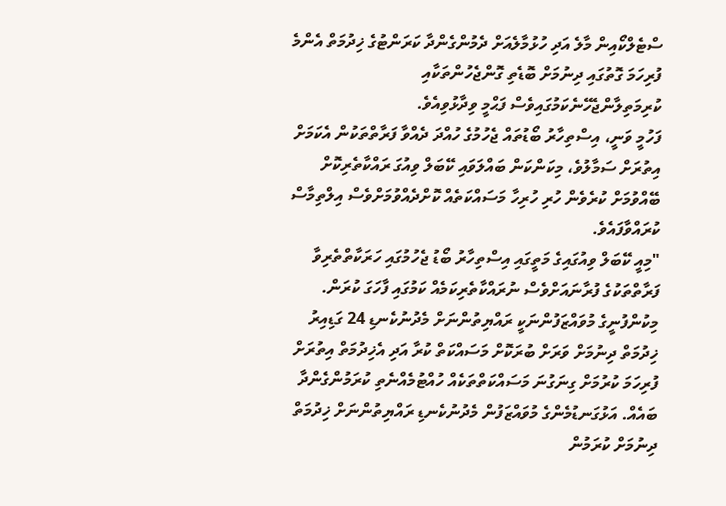ސްޓެލްކޯއިން މާލެ އަދި ހުޅުމާލެއަށް ދެމުންގެންދާ ކަރަންޓުގެ ޚިދުމަތް އެންމެ ފުރިހަމަ ގޮތުގައި ދިނުމަށް ބޮޑެތި ގޮންޖެހުންތަކާއި ކުރިމަތިލާންޖެހޭނެކަމުގައިވެސް ފަޙްމީ ވިދާޅުވިއެވެ.
ފަހުމީ ވަނީ، އިސްތިހާރު ބޯޑުތައް ޖެހުމުގެ ހުއްދަ ދެއްވާ ފަރާތްތަކުން އެކަމަށް އިތުރަށް ސަމާލުވެ، މިކަންކަން ބައްލަވައި ކޭބަލް ވިއުގަ ރައްކާތެރިކޮށް ބޭއްވުމަށް ކުރެވެން ހުރި ހުރިހާ މަސައްކަތެއް ކޮށްދެއްވުމަށްވެސް އިލްތިމާސް ކުރައްވާފައެވެ.
"މިއީ ކޭބަލް ވިއުގައިގެ މަތީގައި އިސްތިހާރު ބޯޑު ޖެހުމުގައި ހަރަކާތްތެރިވާ ފަރާތްތަކުގެ ފުރާނައަށްވެސް ނުރައްކާތެރިކަމެއް ކަމުގައި ފާހަގަ ކުރަން. މިކުންފުނީގެ މުވައްޒަފުންނަކީ ރައްޔިތުންނަށް މެދުނުކެނޑި 24 ގަޑިއިރު ޚިދުމަތް ދިނުމަށް ވަރަށް ބުރަކޮށް މަސައްކަތް ކުރާ އަދި އެޚިދުމަތް އިތުރަށް ފުރިހަމަ ކުރުމަށް ގިނަގުނަ މަސައްކަތްތަކެއް ހުއްޓުމެއްނެތި ކުރަމުންގެންދާ ބައެއް. އަޅުގަނޑުމެންގެ މުވައްޒަފުން މެދުނުކެނޑި ރައްޔިތުންނަށް ޚިދުމަތް ދިނުމަށް ކުރަމުން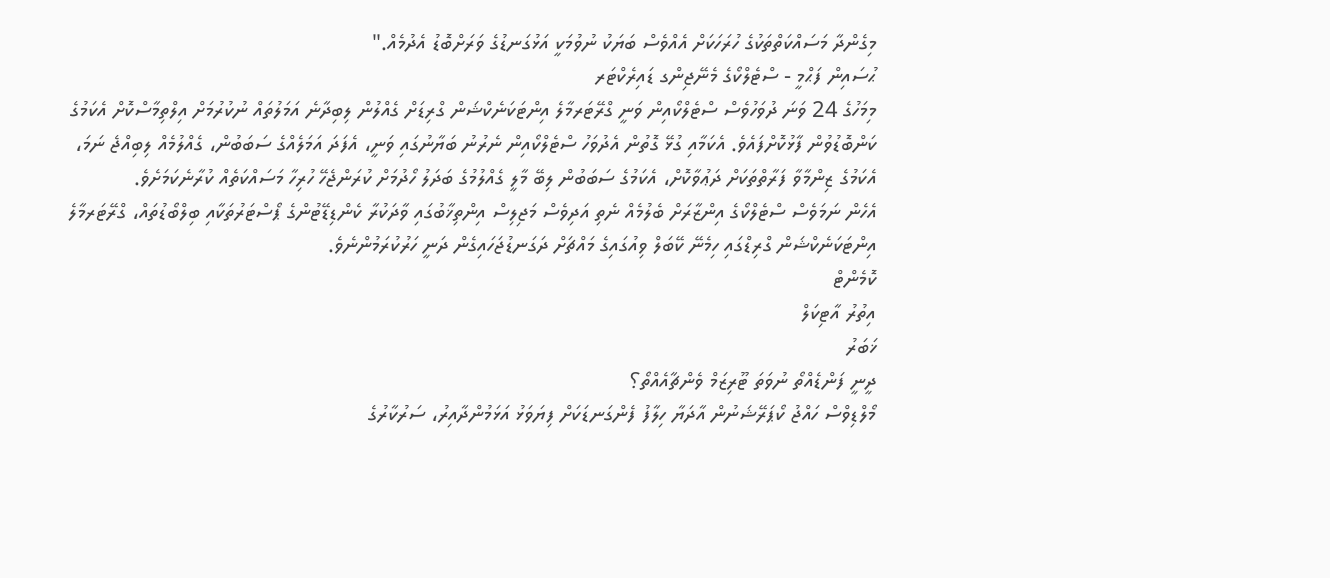މިގެންދާ މަސައްކަތްތަކުގެ ހުރަހަކަށް އެއްވެސް ބަޔަކު ނުވުމަކީ އަޅުގަނޑުގެ ވަރަށްބޮޑު އެދުމެއް."
ޙުސައިން ފަޙްމީ - ސްޓެލްކޯގެ މެނޭޖިންގ ޑައިރެކްޓަރ
މިމަހުގެ 24 ވަނަ ދުވަހުވެސް ސްޓެލްކޯއިން ވަނީ ގްރޭޓަރމާލެ އިންޓަކަނެކްޝަން ގްރިޑަށް ގެއްލުން ލިބިދާނެ އަމަލުތައް ނުކުރުމަށް އިލްތިމާސްކޮށް އެކަމުގެ ކަންބޮޑުވުން ފާޅުކޮށްފައެވެ. އެކަމާއި ގުޅޭ ގޮތުން އެދުވަހު ސްޓެލްކޯއިން ނެރުނު ބަޔާނުގައި ވަނީ، އެފަދަ އަމަލެއްގެ ސަބަބުން، ގެއްލުމެއް ލިބިއްޖެ ނަމަ، އެކަމުގެ ޒިންމާވާ ފަރާތްތަކަށް ދަޢުވާކޮށް، އެކަމުގެ ސަބަބުން ލިބޭ މާލީ ގެއްލުމުގެ ބަދަލު ހޯދުމަށް ކުރަންޖެހޭ ހުރިހާ މަސައްކަތެއް ކުރާނެކަމަށެވެ.
އެހެން ނަމަވެސް ސްޓެލްކޯގެ އިންޒާރަށް ބެލުމެއް ނެތި އަދިވެސް މަޖިލިސް އިންތިޚާބުގައި ވާދަކުރާ ކެންޑިޑޭޓުންގެ ޕޯސްޓަރުތަކާއި ބިލްބޯޑުތައް، ގްރޭޓަރމާލެ އިންޓަކަނެކްޝަން ގްރިޑްގައި ހިމެނޭ ކޭބަލް ވިއުގައިގެ މައްޗަށް ދަގަނޑުޖަހައިގެން ދަނީ ހަރުކުރަމުންނެވެ.
ކޮމެންޓް
އިތުރު އާޓިކަލް
ޚަބަރު
ދީނީ ފަންޑެއްތޯ ނުވަތަ ޓޫރިޒަމް ވެންޗާއެއްތޯ؟
މޯލްޑިވްސް ހައްޖު ކޯޕަރޭޝަނުން އާދަޔާ ހިލާފު ފެންގަނޑަކަށް ފިޔަވަޅު އަޅަމުންދާއިރު، ސަރުކާރުގެ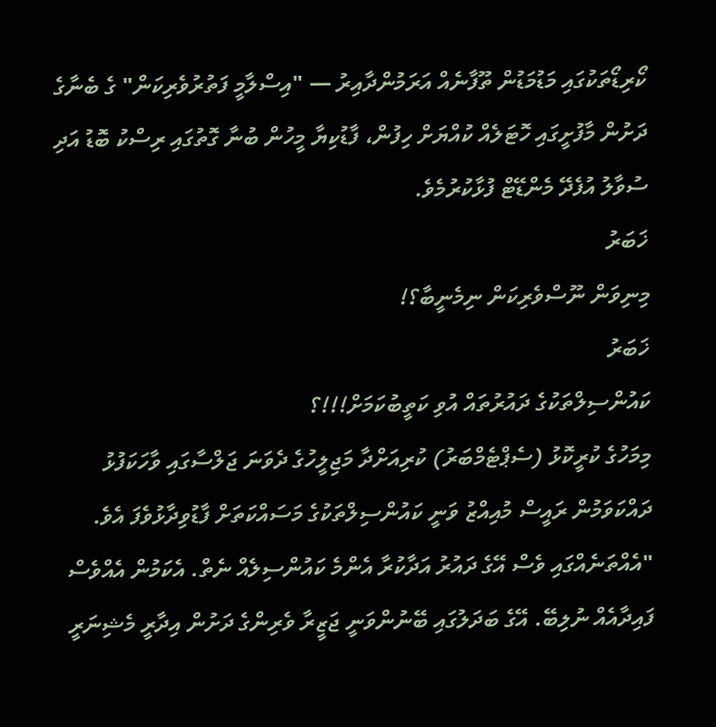ކޯރިޑޯތަކުގައި މަޑުމަޑުން ތޫފާނެއް އަރަމުންދާއިރު — "އިސްލާމީ ފަތުރުވެރިކަން" ގެ ބެނާގެ ދަށުން މާފުށީގައި ހޮޓަލެއް ކުއްޔަށް ހިފުން، ފާޑުކިޔާ މީހުން ބުނާ ގޮތުގައި ރިސްކު ބޮޑު އަދި ސުވާލު އުފެދޭ މެންޑޭޓް ފުޅާކުރުމެވެ.
ޚަބަރު
މިނިވަން ނޫސްވެރިކަން ނިމެނީބާ؟!
ޚަބަރު
ކައުންސިލްތަކުގެ ދައުރުތައް އުވި ކަތީބުކަމަށް!!!؟
މިމަހުގެ ކުރީކޮޅު (ސެޕްޓެމްބަރު) ކުރިއަށްދާ މަޖިލީހުގެ ދެވަނަ ޖަލްސާގައި ވާހަކަފުޅު ދައްކަވަމުން ރައީސް މުއިއްޒު ވަނީ ކައުންސިލްތަކުގެ މަސައްކަތަށް ފާޑުވިދާޅުވެފަ އެވެ. "އެއްތަނެއްގައި ވެސް އޭގެ ދައުރު އަދާކުރާ އެންމެ ކައުންސިލެއް ނެތް. އެކަމުން އެއްވެސް ފައިދާއެއް ނުލިބޭ. އޭގެ ބަދަލުގައި ބޭނުންވަނީ ޖަޒީރާ ވެރިންގެ ދަށުން އިދާރީ މެޝިނަރީ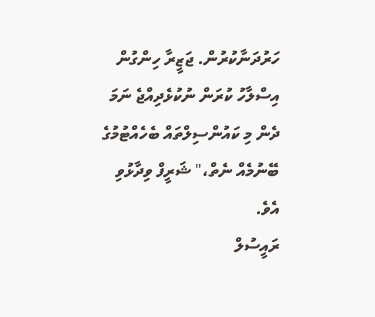ހަރުދަނާކުރުން. ޖަޒީރާ ހިންގުން އިސްލާހު ކުރަން ނުކުޅެދިއްޖެ ނަމަ ދެން މި ކައުންސިލްތައް ބެހެއްޓުމުގެ ބޭނުމެއް ނެތް،" ޝަރީފް ވިދާޅުވި އެވެ.
ރައީސުލް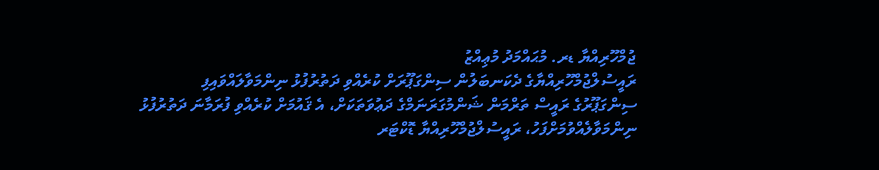ޖުމްހޫރިއްޔާ ޑރ. މުޙައްމަދު މުޢިއްޒު
ރައީސުލްޖުމްހޫރިއްޔާގެ ދެކަނބަލުން ސިންގަޕޫރަށް ކުރެއްވި ދަތުރުފުޅު ނިންމަވާލައްވައިފި
ސިންގަޕޫރުގެ ރައީސް ތަރްމަން ޝަންމުގަރަނަމްގެ ދަޢުވަތަކަށް، އެ ޤައުމަށް ކުރެއްވި ފުރަމާނަ ދަތުރުފުޅު ނިންމަވާލެއްވުމަށްފަހު، ރައީސުލްޖުމްހޫރިއްޔާ ޑޮކްޓަރ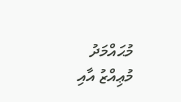މުޙައްމަދު މުޢިއްޒު އާއި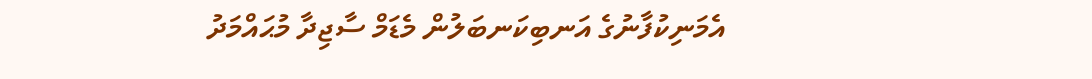އެމަނިކުފާނުގެ އަނބިކަނބަލުން މެޑަމް ސާޖިދާ މުޙައްމަދު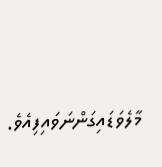މާލެވަޑައިގަންނަވައިފިއެވެ.